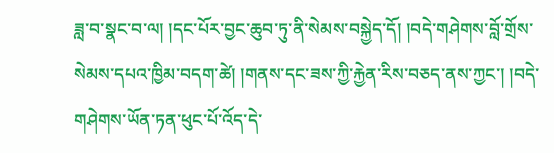ཟླ་བ་སྣང་བ་ལ། །དང་པོར་བྱང་ཆུབ་ཏུ་ནི་སེམས་བསྐྱེད་དོ། །བདེ་གཤེགས་བློ་གྲོས་སེམས་དཔའ་ཁྱིམ་བདག་ཚེ། །གནས་དང་ཟས་ཀྱི་རྐྱེན་རིས་བཅད་ནས་ཀྱང་། །བདེ་གཤེགས་ཡོན་ཏན་ཕུང་པོ་འོད་དེ་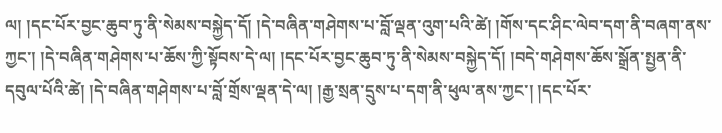ལ། །དང་པོར་བྱང་ཆུབ་ཏུ་ནི་སེམས་བསྐྱེད་དོ། །དེ་བཞིན་གཤེགས་པ་བློ་ལྡན་འུག་པའི་ཚེ། །གོས་དང་ཤིང་ལེབ་དག་ནི་བཞག་ནས་ཀྱང་། །དེ་བཞིན་གཤེགས་པ་ཆོས་ཀྱི་སྟོབས་དེ་ལ། །དང་པོར་བྱང་ཆུབ་ཏུ་ནི་སེམས་བསྐྱེད་དོ། །བདེ་གཤེགས་ཆོས་སྒྲོན་སྤྱན་ནི་དབུལ་པོའི་ཚེ། །དེ་བཞིན་གཤེགས་པ་བློ་གྲོས་ལྡན་དེ་ལ། །རྒྱ་སྲན་དྲུས་པ་དག་ནི་ཕུལ་ནས་ཀྱང་། །དང་པོར་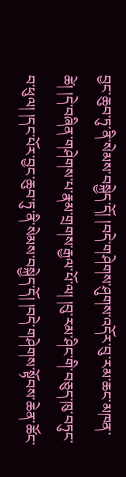བྱང་ཆུབ་ཏུ་ནི་སེམས་བསྐྱེད་དོ། །བདེ་གཤེགས་ཤུགས་འདོར་བུ་རམ་ཆང་མཁན་ཚེ། །དེ་བཞིན་གཤེགས་པ་རྣམ་གྲགས་རྒྱལ་པོ་ལ། །བུ་རམ་ཤིང་གི་བཅུད་ཁུ་བཏུང་བ་ཕུལ། །དང་པོར་བྱང་ཆུབ་ཏུ་ནི་སེམས་བསྐྱེད་དོ། །བདེ་གཤེགས་སྟོབས་ཆེན་ཚོང་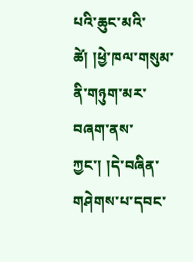པའི་ཆུང་མའི་ཚེ། །ཕྱེ་ཁལ་གསུམ་ནི་གཉུག་མར་བཞག་ནས་ཀྱང་། །དེ་བཞིན་གཤེགས་པ་དབང་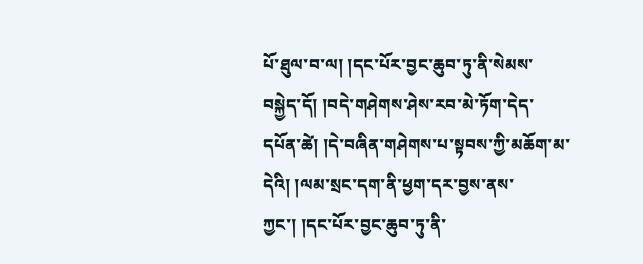པོ་ཐུལ་བ་ལ། །དང་པོར་བྱང་ཆུབ་ཏུ་ནི་སེམས་བསྐྱེད་དོ། །བདེ་གཤེགས་ཤེས་རབ་མེ་ཏོག་དེད་དཔོན་ཚེ། །དེ་བཞིན་གཤེགས་པ་སྟབས་ཀྱི་མཆོག་མ་དེའི། །ལམ་སྲང་དག་ནི་ཕྱག་དར་བྱས་ནས་ཀྱང་། །དང་པོར་བྱང་ཆུབ་ཏུ་ནི་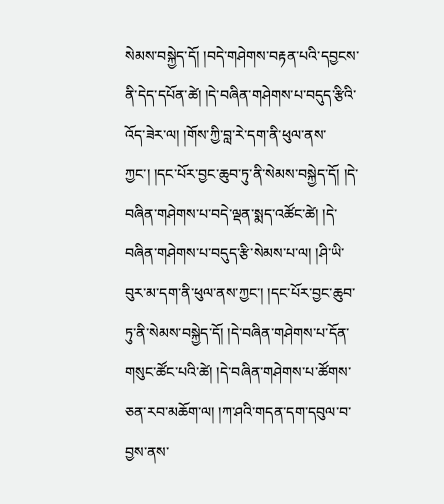སེམས་བསྐྱེད་དོ། །བདེ་གཤེགས་བརྟན་པའི་དབྱངས་ནི་དེད་དཔོན་ཚེ། །དེ་བཞིན་གཤེགས་པ་བདུད་རྩིའི་འོད་ཟེར་ལ། །གོས་ཀྱི་བླ་རེ་དག་ནི་ཕུལ་ནས་ཀྱང་། །དང་པོར་བྱང་ཆུབ་ཏུ་ནི་སེམས་བསྐྱེད་དོ། །དེ་བཞིན་གཤེགས་པ་བདེ་ལྡན་སྨད་འཚོང་ཚེ། །དེ་བཞིན་གཤེགས་པ་བདུད་རྩི་སེམས་པ་ལ། །ཤི་ཡི་བུར་མ་དག་ནི་ཕུལ་ནས་ཀྱང་། །དང་པོར་བྱང་ཆུབ་ཏུ་ནི་སེམས་བསྐྱེད་དོ། །དེ་བཞིན་གཤེགས་པ་དོན་གསུང་ཚོང་པའི་ཚེ། །དེ་བཞིན་གཤེགས་པ་ཚོགས་ཅན་རབ་མཆོག་ལ། །ཀ་ཤའི་གདན་དག་དབུལ་བ་བྱས་ནས་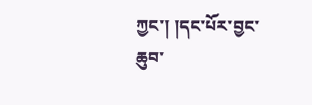ཀྱང་། །དང་པོར་བྱང་ཆུབ་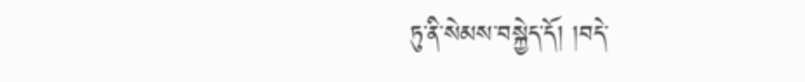ཏུ་ནི་སེམས་བསྐྱེད་དོ། །བདེ་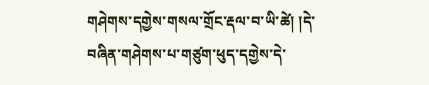གཤེགས་དགྱེས་གསལ་གྲོང་རྡལ་བ་ཡི་ཚེ། །དེ་བཞིན་གཤེགས་པ་གཙུག་ཕུད་དགྱེས་དེ་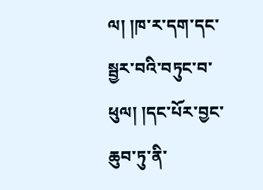ལ། །ཁ་ར་དག་དང་སྦྱར་བའི་བཏུང་བ་ཕུལ། །དང་པོར་བྱང་ཆུབ་ཏུ་ནི་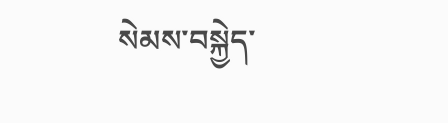སེམས་བསྐྱེད་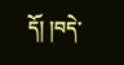དོ། །བདེ་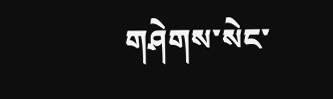གཤེགས་སེང་